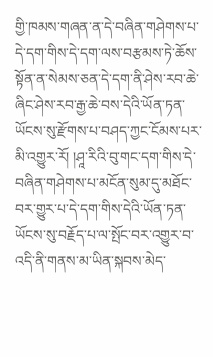གྱི་ཁམས་གཞན་ན་དེ་བཞིན་གཤེགས་པ་དེ་དག་གིས་དེ་དག་ལས་བརྩམས་ཏེ་ཆོས་སྟོན་ན་སེམས་ཅན་དེ་དག་ནི་ཤེས་རབ་ཆེ་ཞིང་ཤེས་རབ་རྒྱ་ཆེ་བས་དེའི་ཡོན་ཏན་ཡོངས་སུ་རྫོགས་པ་བཤད་ཀྱང་ངོམས་པར་མི་འགྱུར་རོ། །ཤཱ་རིའི་བུ་གང་དག་གིས་དེ་བཞིན་གཤེགས་པ་མངོན་སུམ་དུ་མཐོང་བར་གྱུར་པ་དེ་དག་གིས་དེའི་ཡོན་ཏན་ཡོངས་སུ་བརྗོད་པ་ལ་སྤོང་བར་འགྱུར་བ་འདི་ནི་གནས་མ་ཡིན་སྐབས་མེད་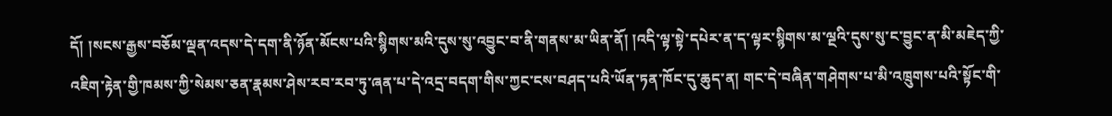དོ། །སངས་རྒྱས་བཅོམ་ལྡན་འདས་དེ་དག་ནི་ཉོན་མོངས་པའི་སྙིགས་མའི་དུས་སུ་འབྱུང་བ་ནི་གནས་མ་ཡིན་ནོ། །འདི་ལྟ་སྟེ་དཔེར་ན་ད་ལྟར་སྙིགས་མ་ལྔའི་དུས་སུ་ང་བྱུང་ན་མི་མཇེད་ཀྱི་འཇིག་རྟེན་གྱི་ཁམས་ཀྱི་སེམས་ཅན་རྣམས་ཤེས་རབ་རབ་ཏུ་ཞན་པ་དེ་འདྲ་བདག་གིས་ཀྱང་ངས་བཤད་པའི་ཡོན་ཏན་ཁོང་དུ་ཆུད་ན། གང་དེ་བཞིན་གཤེགས་པ་མི་འཁྲུགས་པའི་སྟོང་གི་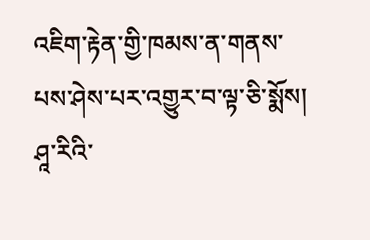འཇིག་རྟེན་གྱི་ཁམས་ན་གནས་པས་ཤེས་པར་འགྱུར་བ་ལྟ་ཅི་སྨོས། ཤཱ་རིའི་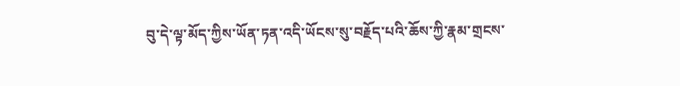བུ་དེ་ལྟ་མོད་ཀྱིས་ཡོན་ཏན་འདི་ཡོངས་སུ་བརྗོད་པའི་ཆོས་ཀྱི་རྣམ་གྲངས་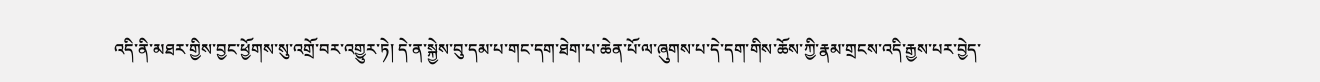འདི་ནི་མཐར་གྱིས་བྱང་ཕྱོགས་སུ་འགྲོ་བར་འགྱུར་ཏེ། དེ་ན་སྐྱེས་བུ་དམ་པ་གང་དག་ཐེག་པ་ཆེན་པོ་ལ་ཞུགས་པ་དེ་དག་གིས་ཆོས་ཀྱི་རྣམ་གྲངས་འདི་རྒྱས་པར་བྱེད་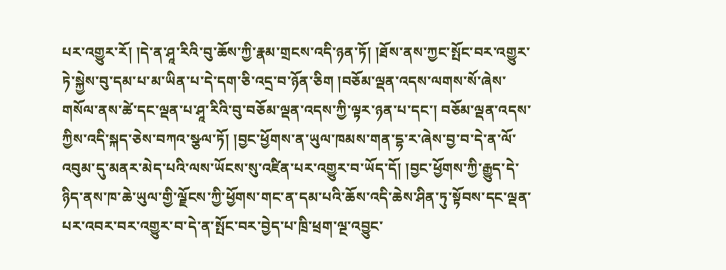པར་འགྱུར་རོ། །དེ་ན་ཤཱ་རིའི་བུ་ཆོས་ཀྱི་རྣམ་གྲངས་འདི་ཉན་ཏོ། །ཐོས་ནས་ཀྱང་སྤོང་བར་འགྱུར་ཏེ་སྐྱེས་བུ་དམ་པ་མ་ཡིན་པ་དེ་དག་ཅི་འདྲ་བ་ཉོན་ཅིག །བཅོམ་ལྡན་འདས་ལགས་སོ་ཞེས་གསོལ་ནས་ཚེ་དང་ལྡན་པ་ཤཱ་རིའི་བུ་བཅོམ་ལྡན་འདས་ཀྱི་ལྟར་ཉན་པ་དང་། བཅོམ་ལྡན་འདས་ཀྱིས་འདི་སྐད་ཅེས་བཀའ་སྩལ་ཏོ། །བྱང་ཕྱོགས་ན་ཡུལ་ཁམས་གན་དྷ་ར་ཞེས་བྱ་བ་དེ་ན་ལོ་འབུམ་དུ་མནར་མེད་པའི་ལས་ཡོངས་སུ་འཛིན་པར་འགྱུར་བ་ཡོད་དོ། །བྱང་ཕྱོགས་ཀྱི་རྒྱུད་དེ་ཉིད་ནས་ཁ་ཆེ་ཡུལ་གྱི་ལྗོངས་ཀྱི་ཕྱོགས་གང་ན་དམ་པའི་ཆོས་འདི་ཆེས་ཤིན་ཏུ་སྟོབས་དང་ལྡན་པར་འབར་བར་འགྱུར་བ་དེ་ན་སྤོང་བར་བྱེད་པ་ཁྲི་ཕྲག་ལྔ་འབྱུང་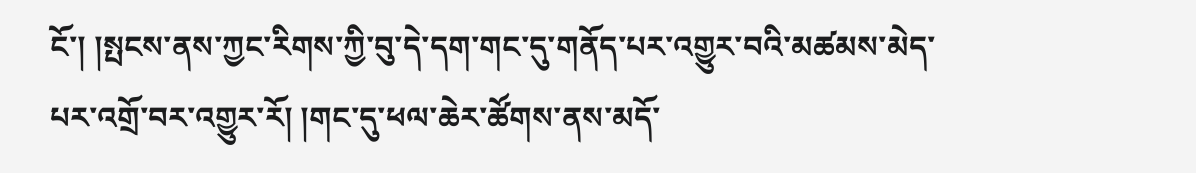ངོ་། །སྤངས་ནས་ཀྱང་རིགས་ཀྱི་བུ་དེ་དག་གང་དུ་གནོད་པར་འགྱུར་བའི་མཚམས་མེད་པར་འགྲོ་བར་འགྱུར་རོ། །གང་དུ་ཕལ་ཆེར་ཚོགས་ནས་མདོ་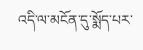འདི་ལ་མངོན་དུ་སྨོད་པར་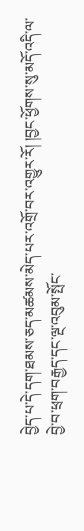བྱེད་པ་དེ་དག་ཐམས་ཅད་མཚམས་མེད་པར་འགྲོ་བར་འགྱུར་རོ། །བྱང་ཕྱོགས་སུ་མདོ་འདི་ལ་བྱེ་བ་ཕྲག་བརྒྱད་དང་ལྔ་འབུམ་སྤོང་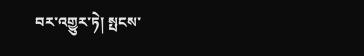བར་འགྱུར་ཏེ། སྤངས་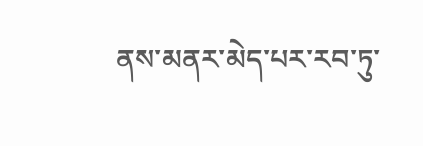ནས་མནར་མེད་པར་རབ་ཏུ་